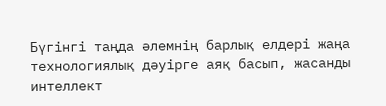Бүгінгі таңда әлемнің барлық елдері жаңа технологиялық дәуірге аяқ басып, жасанды интеллект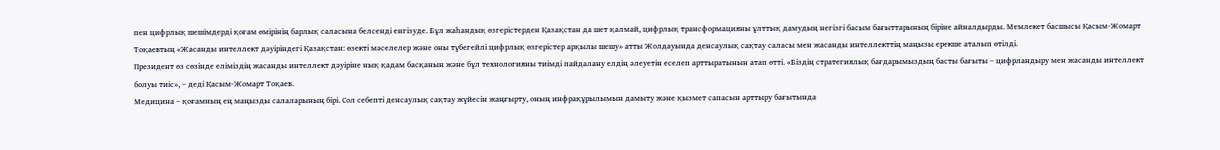пен цифрлық шешімдерді қоғам өмірінің барлық саласына белсенді енгізуде. Бұл жаһандық өзгерістерден Қазақстан да шет қалмай, цифрлық трансформацияны ұлттық дамудың негізгі басым бағыттарының біріне айналдырды. Мемлекет басшысы Қасым-Жомарт Тоқаевтың «Жасанды интеллект дәуіріндегі Қазақстан: өзекті мәселелер және оны түбегейлі цифрлық өзгерістер арқылы шешу» атты Жолдауында денсаулық сақтау саласы мен жасанды интеллекттің маңызы ерекше аталып өтілді.
Президент өз сөзінде еліміздің жасанды интеллект дәуіріне нық қадам басқанын және бұл технологияны тиімді пайдалану елдің әлеуетін еселеп арттыратынын атап өтті. «Біздің стратегиялық бағдарымыздың басты бағыты – цифрландыру мен жасанды интеллект болуы тиіс», – деді Қасым-Жомарт Тоқаев.
Медицина – қоғамның ең маңызды салаларының бірі. Сол себепті денсаулық сақтау жүйесін жаңғырту, оның инфрақұрылымын дамыту және қызмет сапасын арттыру бағытында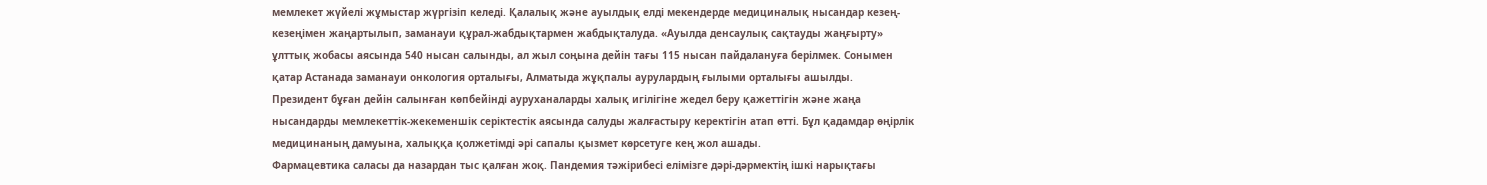мемлекет жүйелі жұмыстар жүргізіп келеді. Қалалық және ауылдық елді мекендерде медициналық нысандар кезең-кезеңімен жаңартылып, заманауи құрал-жабдықтармен жабдықталуда. «Ауылда денсаулық сақтауды жаңғырту» ұлттық жобасы аясында 540 нысан салынды, ал жыл соңына дейін тағы 115 нысан пайдалануға берілмек. Сонымен қатар Астанада заманауи онкология орталығы, Алматыда жұқпалы аурулардың ғылыми орталығы ашылды.
Президент бұған дейін салынған көпбейінді ауруханаларды халық игілігіне жедел беру қажеттігін және жаңа нысандарды мемлекеттік-жекеменшік серіктестік аясында салуды жалғастыру керектігін атап өтті. Бұл қадамдар өңірлік медицинаның дамуына, халыққа қолжетімді әрі сапалы қызмет көрсетуге кең жол ашады.
Фармацевтика саласы да назардан тыс қалған жоқ. Пандемия тәжірибесі елімізге дәрі-дәрмектің ішкі нарықтағы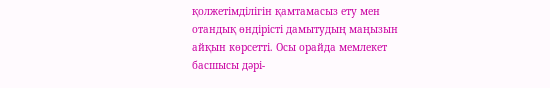қолжетімділігін қамтамасыз ету мен отандық өндірісті дамытудың маңызын айқын көрсетті. Осы орайда мемлекет басшысы дәрі-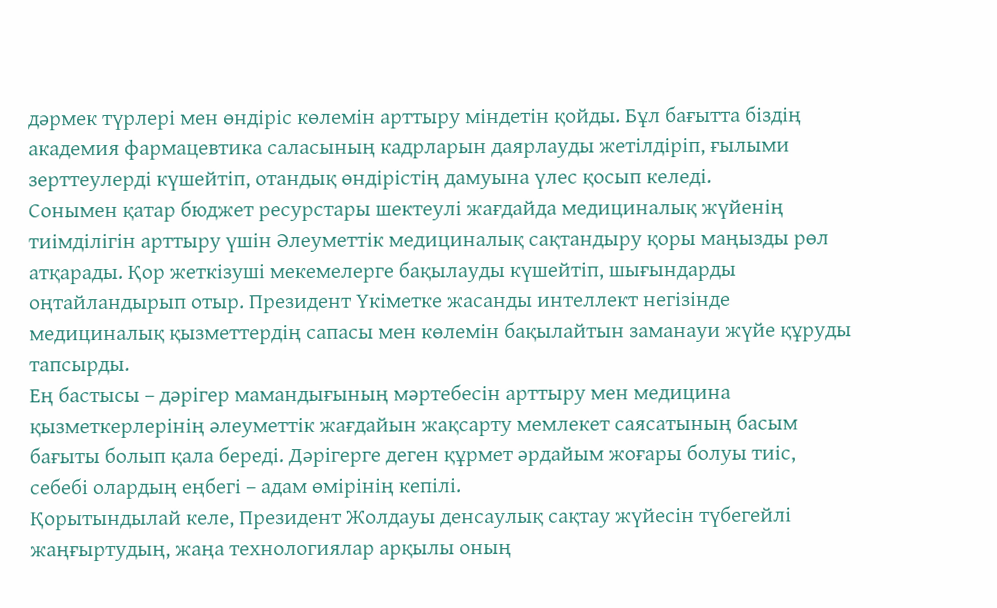дәрмек түрлері мен өндіріс көлемін арттыру міндетін қойды. Бұл бағытта біздің академия фармацевтика саласының кадрларын даярлауды жетілдіріп, ғылыми зерттеулерді күшейтіп, отандық өндірістің дамуына үлес қосып келеді.
Сонымен қатар бюджет ресурстары шектеулі жағдайда медициналық жүйенің тиімділігін арттыру үшін Әлеуметтік медициналық сақтандыру қоры маңызды рөл атқарады. Қор жеткізуші мекемелерге бақылауды күшейтіп, шығындарды оңтайландырып отыр. Президент Үкіметке жасанды интеллект негізінде медициналық қызметтердің сапасы мен көлемін бақылайтын заманауи жүйе құруды тапсырды.
Ең бастысы – дәрігер мамандығының мәртебесін арттыру мен медицина қызметкерлерінің әлеуметтік жағдайын жақсарту мемлекет саясатының басым бағыты болып қала береді. Дәрігерге деген құрмет әрдайым жоғары болуы тиіс, себебі олардың еңбегі – адам өмірінің кепілі.
Қорытындылай келе, Президент Жолдауы денсаулық сақтау жүйесін түбегейлі жаңғыртудың, жаңа технологиялар арқылы оның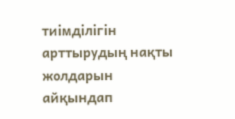тиімділігін арттырудың нақты жолдарын айқындап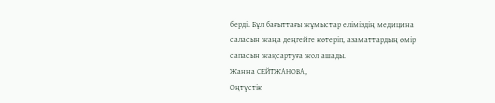берді. Бұл бағыттағы жұмыстар еліміздің медицина саласын жаңа деңгейге көтеріп, азаматтардың өмір сапасын жақсартуға жол ашады.
Жанна СЕЙТЖАНОВА,
Оңтүстік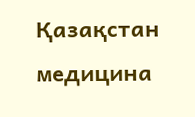Қазақстан медицина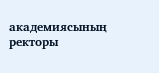академиясының ректоры